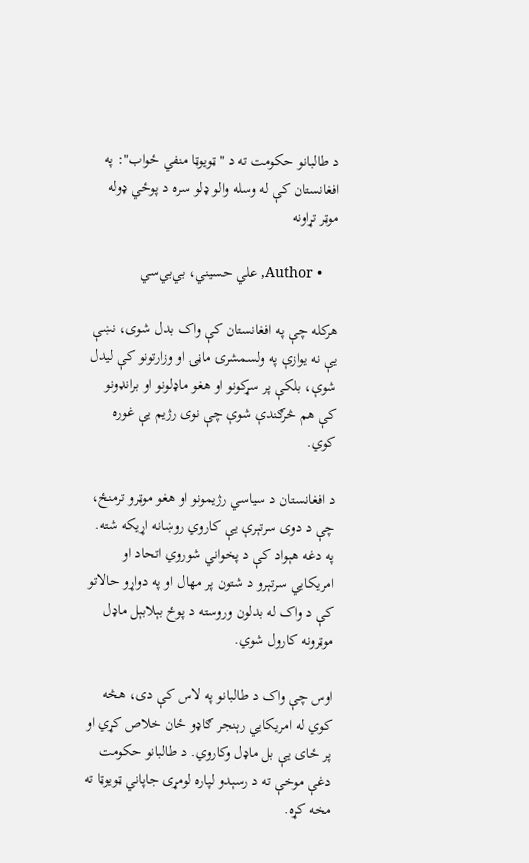د طالبانو حکومت ته د "ټویوټا منفي ځواب": په افغانستان کې له وسله والو ډلو سره د پوځي ډوله موټر تړاونه

    • Author, علي حسیني، بي‌بي‌سي

هرکله چې په افغانستان کې واک بدل شوی، نښې یې نه یوازې په ولسمشرۍ ماڼۍ او وزارتونو کې لیدل شوې، بلکې پر سړکونو او هغو ماډلونو او برانډونو کې هم څرګندې شوې چې نوی رژیم یې غوره کوي.

د افغانستان د سیاسي رژیمونو او هغو موټرو ترمنځ، چې د دوی سرتېرې یې کاروي روښانه اړیکه شته. په دغه هېواد کې د پخواني شوروي اتحاد او امریکایي سرتېرو د شتون پر مهال او په دواړو حالاتو کې د واک له بدلون وروسته د پوځ بېلابېل ماډل موټرونه کارول شوي.

اوس چې واک د طالبانو په لاس کې دی، هڅه کوي له امریکایي رېنجر ګاډو ځان خلاص کړي او پر ځای یې بل ماډل وکاروي. د طالبانو حکومت دغې موخې ته د رسېدو لپاره لومړی جاپاني ټویوټا ته مخه کړه.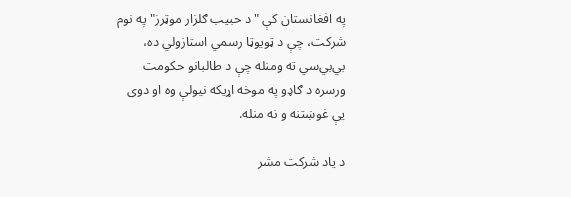په افغانستان کې "د حبیب ګلزار موټرز" په نوم شرکت، چې د ټویوټا رسمي استازولي ده، بي‌بي‌سي ته ومنله چې د طالبانو حکومت ورسره د ګاډو په موخه اړیکه نیولې وه او دوی یې غوښتنه و نه منله.

د یاد شرکت مشر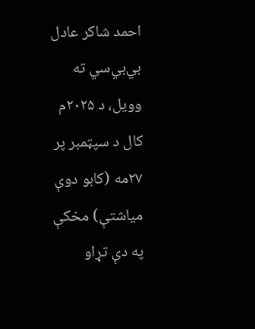احمد شاکر عادل بي‌بي‌سي ته وویل، د ۲۰۲۵م کال د سپټمبر پر ۲۷مه (کابو دوې میاشتې) مخکې په دې تړاو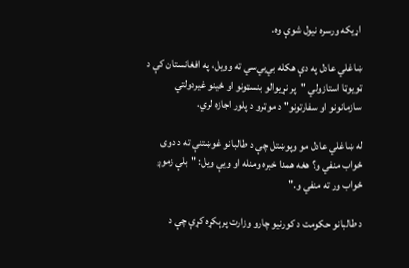اړیکه ورسره نیول شوې وه.

ښاغلي عادل په دې هکله بي‌بي‌سي ته وویل، په افغانستان کې د ټویوټا استازولي "پر نړیوالو بنسټونو او ځینو غیردولتي سازمانونو او سفارتونو" د موټرو د پلور اجازه لري.

له ښاغلي عادل مو وپوښتل چې د طالبانو غوښتنې ته د دوی ځواب منفي و؟ هغه همدا خبره ومنله او ویې ویل: "بلې زموږ ځواب ور ته منفي و."

د طالبانو حکومت د کورنیو چارو وزارت پرېکړه کړې چې د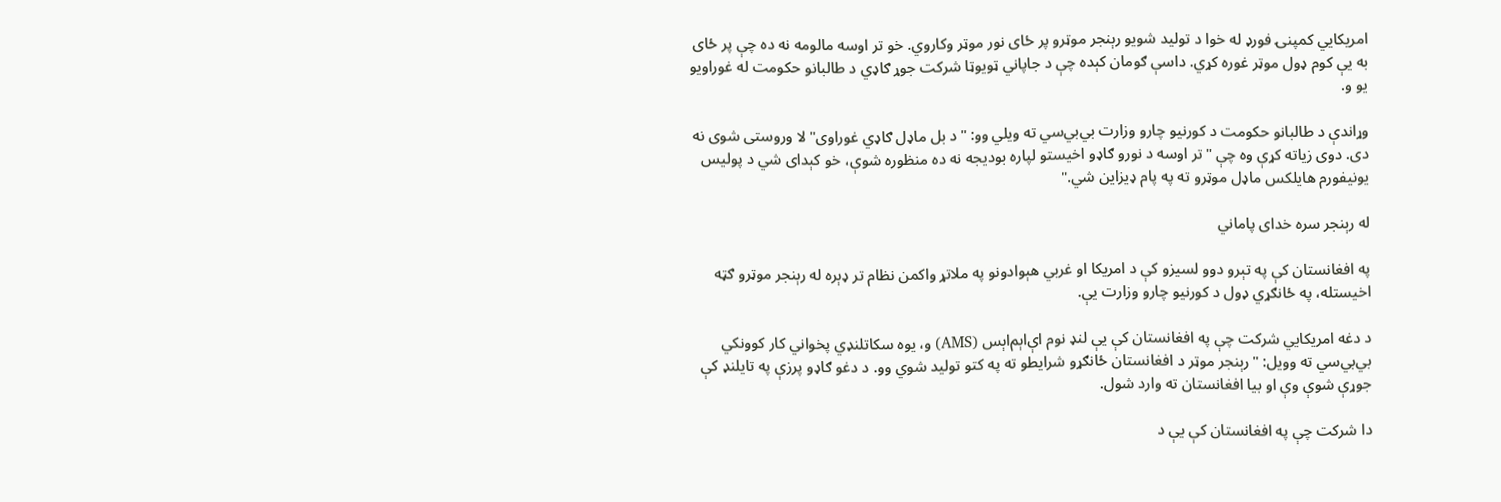امریکايي کمپنۍ فورډ له خوا د تولید شویو رېنجر موټرو پر ځای نور موټر وکاروي. خو تر اوسه مالومه نه ده چې پر ځای به یې کوم ډول موټر غوره کړي. داسې ګومان کېده چې د جاپاني ټویوټا شرکت جوړ ګاډي د طالبانو حکومت له غوراویو یو و.

وړاندې د طالبانو حکومت د کورنیو چارو وزارت بي‌بي‌سي ته ویلي وو: "د بل ماډل ګاډي غوراوی" لا وروستی شوی نه دی. دوی زیاته کړې وه چې "تر اوسه د نورو ګاډو اخیستو لپاره بودیجه نه ده منظوره شوې، خو کېدای شي د پولیس یونیفورم هایلکس ماډل موټرو ته په پام ډیزاین شي."

له رېنجر سره خدای پاماني

په افغانستان کې په تېرو دوو لسیزو کې د امریکا او غربي هېوادونو په ملاتړ واکمن نظام تر ډېره له رېنجر موټرو ګټه اخیستله، په ځانګړي ډول د کورنیو چارو وزارت یې.

د دغه امریکايي شرکت چې په افغانستان کې یې لنډ نوم اې‌اېم‌اېس (AMS) و، یوه سکاتلنډي پخواني کار کوونکي بي‌بي‌سي ته وویل: "رېنجر موټر د افغانستان ځانګړو شرایطو ته په کتو تولید شوي وو. د دغو ګاډو پرزې په تایلنډ کې جوړې شوې وې او بیا افغانستان ته وارد شول.

دا شرکت چې په افغانستان کې یې د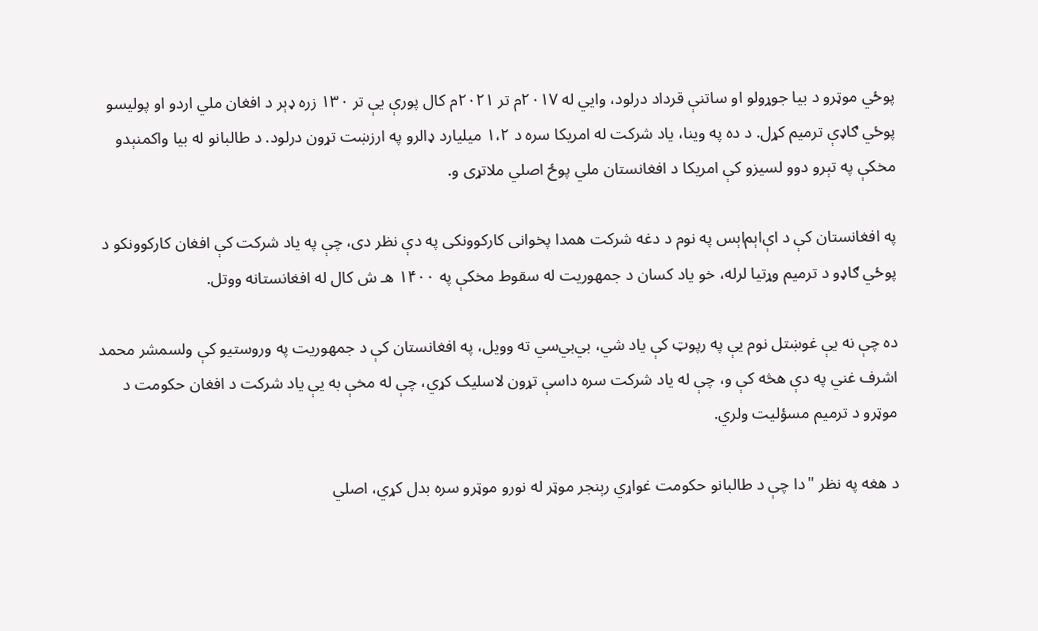پوځي موټرو د بیا جوړولو او ساتنې قرداد درلود، وايي له ۲۰۱۷م تر ۲۰۲۱م کال پورې یې تر ۱۳۰ زره ډېر د افغان ملي اردو او پولیسو پوځي ګاډې ترمیم کړل. د ده په وینا، یاد شرکت له امریکا سره د ۱،۲ میلیارد ډالرو په ارزښت تړون درلود. د طالبانو له بیا واکمنېدو مخکې په تېرو دوو لسیزو کې امریکا د افغانستان ملي پوځ اصلي ملاتړی و.

په افغانستان کې د اې‌اېم‌اېس په نوم د دغه شرکت همدا پخوانی کارکوونکی په دې نظر دی، چې په یاد شرکت کې افغان کارکوونکو د پوځي ګاډو د ترمیم وړتیا لرله، خو یاد کسان د جمهوریت له سقوط مخکې په ۱۴۰۰ هـ ش کال له افغانستانه ووتل.

ده چې نه یې غوښتل نوم یې په رپوټ کې یاد شي، بي‌بي‌سي ته وویل، په افغانستان کې د جمهوریت په وروستیو کې ولسمشر محمد اشرف غني په دې هڅه کې و، چې له یاد شرکت سره داسې تړون لاسلیک کړي، چې له مخې به یې یاد شرکت د افغان حکومت د موټرو د ترمیم مسؤلیت ولري.

د هغه په نظر "دا چې د طالبانو حکومت غواړي رېنجر موټر له نورو موټرو سره بدل کړي، اصلي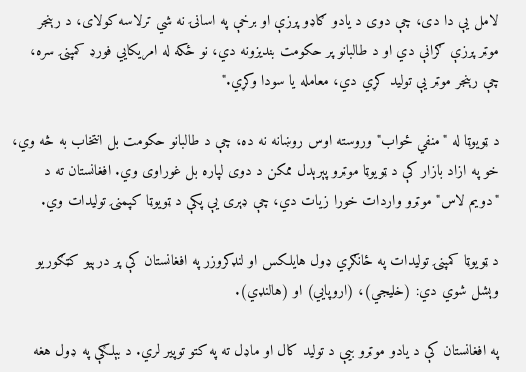لامل یې دا دی، چې دوی د یادو ګاډو پرزې او برخې په اسانۍ نه شي ترلاسه کولای، د رېنجر موټر پرزې ګرانې دي او د طالبانو پر حکومت بندیزونه دي، نو ځکه له امریکايي فورډ کمپنۍ سره، چې رېنجر موټر یې تولید کړي دي، معامله یا سودا وکړي."

د ټویوټا له "منفي ځواب" وروسته اوس روښانه نه ده، چې د طالبانو حکومت بل انتخاب به څه وي، خو په ازاد بازار کې د ټویوټا موټرو پېرېدل ممکن د دوی لپاره بل غوراوی وي. افغانستان ته د "دویم لاس" موټرو واردات خورا زیات دي، چې ډېری یې پکې د ټویوټا کپمنۍ تولیدات وي.

د ټویوټا کمپنۍ تولیدات په ځانګړي ډول هایلکس او لنډکروزر په افغانستان کې پر درېیو کټګوریو وېشل شوي دي: (خلیجي)، (اروپايي) او (هالنډي).

په افغانستان کې د یادو موټرو بیې د تولید کال او ماډل ته په کتو توپیر لري. د بېلګې په ډول هغه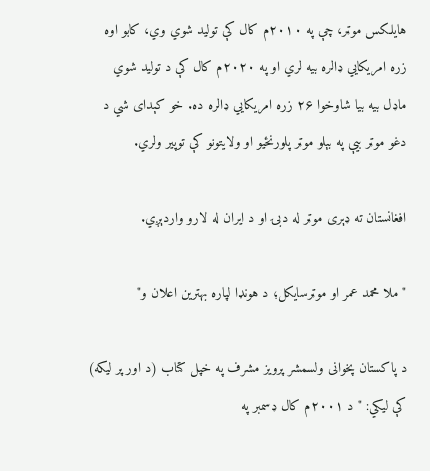هایلکس موټر، چې په ۲۰۱۰م کال کې تولید شوي وي، کابو اوه زره امریکايي ډالره بیه لري او په ۲۰۲۰م کال کې د تولید شوي ماډل بیه بیا شاوخوا ۲۶ زره امریکايي ډالره ده. خو کېدای شي د دغو موټر بیې په بېلو موټر پلورنځیو او ولایتونو کې توپیر ولري.

افغانستان ته ډېری موټر له دبۍ او د ایران له لارو واردېږي.

"ملا محمد عمر او موټرسایکل؛ د هونډا لپاره بهترین اعلان و"

د پاکستان پخوانی ولسمشر پرویز مشرف په خپل کتاب (د اور پر لیکه) کې لیکي: "د ۲۰۰۱م کال ډسمبر په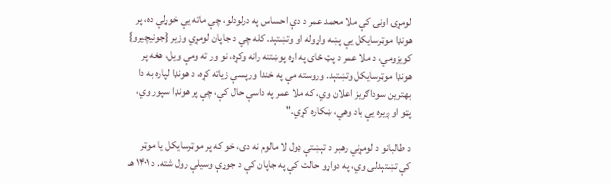لومړۍ اونۍ کې ملا محمد عمر د دې احساس په درلودلو، چې ماته یې خوړلې ده، پر هونډا موټرسایکل یې پښه واړوله او وتښتېد. کله چي د جاپان لومړي وزیر {جونیچیرو} کویزومي، د ملا عمر د پټ ځای په اړه پوښتنه رانه وکړه، نو ور ته ومې ویل، هغه پر هونډا موټرسایکل وتښتېد. وروسته مې په خندا ورپسې زیاته کړه، د هونډا لپاره به دا بهترین سوداګریز اعلان وي، که ملا عمر په داسې حال کې، چې پر هونډا سپور وي، پټو او ږيره یې باد وهي، ښکاره کړي."

د طالبانو د لومړني رهبر د تېښتې ډول لا مالوم نه دی، خو که پر موټرسایکل یا موټر کې تښتېدلی وي، په دواړو حالت کې په جاپان کې د جوړې وسیلې رول شته. د ۱۴۰۱ هـ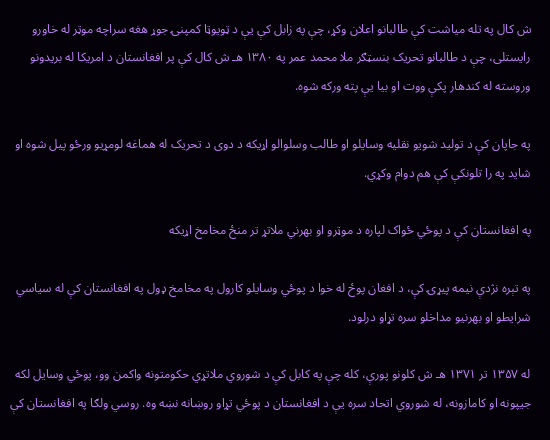ش کال په تله میاشت کې طالبانو اعلان وکړ، چې په زابل کې یې د ټویوټا کمپنۍ جوړ هغه سراچه موټر له خاورو رایستلی، چې د طالبانو تحریک بنسټګر ملا محمد عمر په ۱۳۸۰ هـ ش کال کې پر افغانستان د امریکا له بریدونو وروسته له کندهار پکې ووت او بیا یې پته ورکه شوه.

په جاپان کې د تولید شویو نقلیه وسایلو او طالب وسلوالو اړیکه د دوی د تحریک له هماغه لومړیو ورځو پیل شوه او شاید په را تلونکې کې هم دوام وکړي.

په افغانستان کې د پوځي ځواک لپاره د موټرو او بهرني ملاتړ تر منځ مخامخ اړیکه

په تېره نژدې نیمه پیړۍ کې، د افغان پوځ له خوا د پوځي وسایلو کارول په مخامخ ډول په افغانستان کې له سیاسي شرایطو او بهرنیو مداخلو سره تړاو درلود.

له ۱۳۵۷ تر ۱۳۷۱ هـ ش کلونو پورې، کله چې په کابل کې د شوروي ملاتړي حکومتونه واکمن وو، پوځي وسایل لکه جیپونه او کامازونه، له شوروي اتحاد سره یې د افغانستان د پوځي تړاو روښانه نښه وه. روسي ولګا په افغانستان کې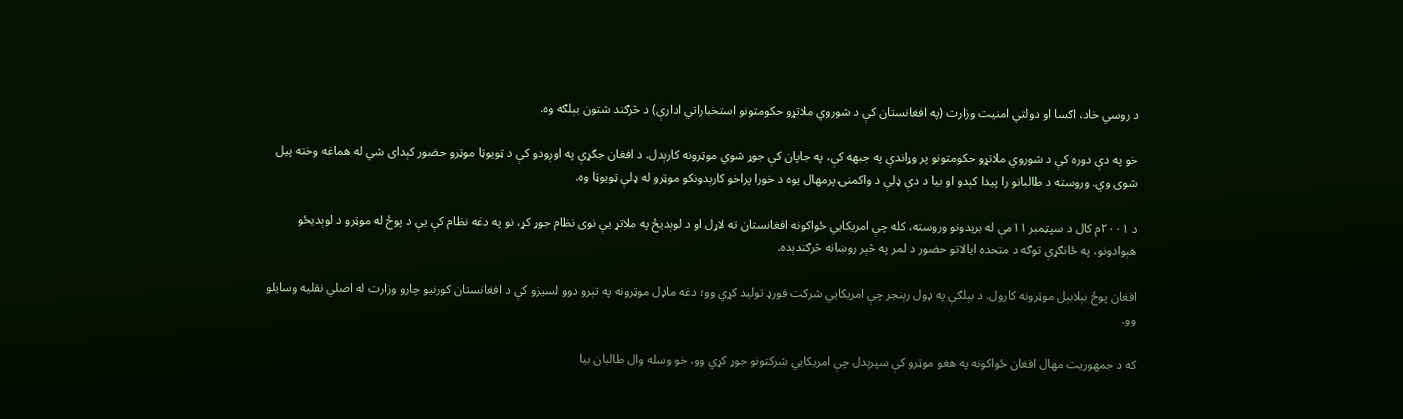د روسي خاد، اګسا او دولتي امنیت وزارت (په افغانستان کې د شوروي ملاتړو حکومتونو استخباراتي ادارې) د څرګند شتون بېلګه وه.

خو په دې دوره کې د شوروي ملاتړو حکومتونو پر وړاندې په جبهه کې، په جاپان کې جوړ شوي موټرونه کارېدل. د افغان جګړې په اوږودو کې د ټویوټا موټرو حضور کېدای شي له هماغه وخته پیل شوی وي. وروسته د طالبانو را پیدا کېدو او بیا د دې ډلې د واکمنۍ پرمهال یوه د خورا پراخو کارېدونکو موټرو له ډلې ټویوټا وه.

د ۲۰۰۱م کال د سپټمبر ۱۱مې له بریدونو وروسته، کله چې امریکايي ځواکونه افغانستان ته لاړل او د لوېدیځ په ملاتړ یې نوی نظام جوړ کړ، نو په دغه نظام کې یې د پوځ له موټرو د لوېدیځو هېوادونو، په ځانګړې توګه د متحده ایالاتو حضور د لمر په څېر روښانه څرګندېده.

افغان پوځ بېلابېل موټرونه کارول. د بېلګې په ډول رېنجر چې امریکایي شرکت فورډ تولید کړي وو؛ دغه ماډل موټرونه په تېرو دوو لسیزو کې د افغانستان کورنیو چارو وزارت له اصلي نقلیه وسایلو وو.

که د جمهوریت مهال افغان ځواکونه په هغو موټرو کې سپرېدل چې امریکایي شرکتونو جوړ کړي وو، خو وسله وال طالبان بیا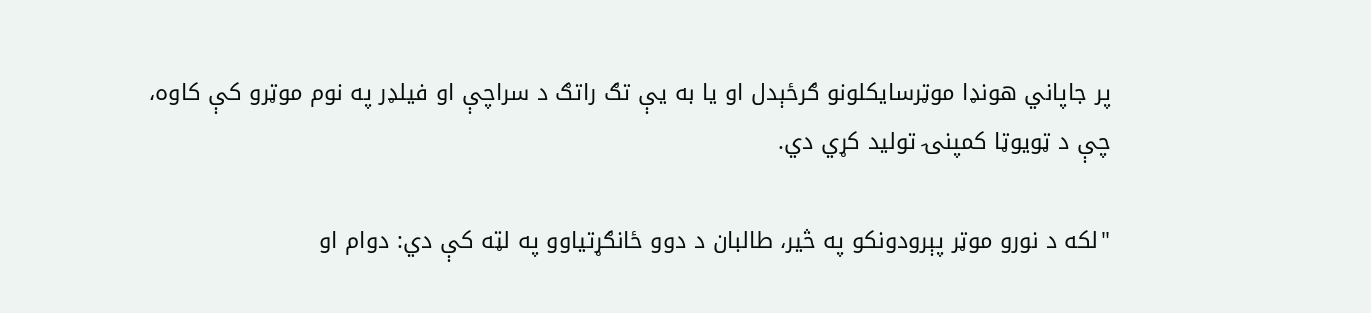پر جاپاني هونډا موټرسایکلونو ګرځېدل او یا به یې تګ راتګ د سراچې او فیلډر په نوم موټرو کې کاوه، چې د ټویوټا کمپنۍ تولید کړي دي.

"لکه د نورو موټر پېرودونکو په څیر، طالبان د دوو ځانګړتیاوو په لټه کې دي: دوام او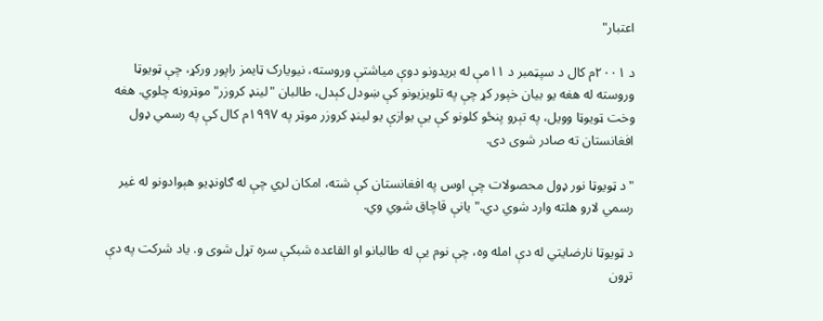اعتبار"

د ۲۰۰۱م کال د سپټمبر د ۱۱مې له بریدونو دوې میاشتې وروسته، نیویارک ټایمز راپور ورکړ، چې ټویوټا وروسته له هغه یو بیان خپور کړ چې په تلویزیونو کې ښودل کېدل، طالبان "لینډ کروزر" موټرونه چلوي. هغه وخت ټویوټا وویل، په تېرو پنځو کلونو کې یې یوازې یو لینډ کروزر موټر په ۱۹۹۷م کال کې په رسمي ډول افغانستان ته صادر شوی دی.

"د ټویوټا نور ډول محصولات چې اوس په افغانستان کې شته، امکان لري چې له ګاونډیو هېوادونو له غیر رسمي لارو هلته وارد شوي دي." یانې قاچاق شوي وي.

د ټویوټا نارضایتي له دې امله وه، چې نوم یې له طالبانو او القاعده شبکې سره تړل شوی و. یاد شرکت په دې تړون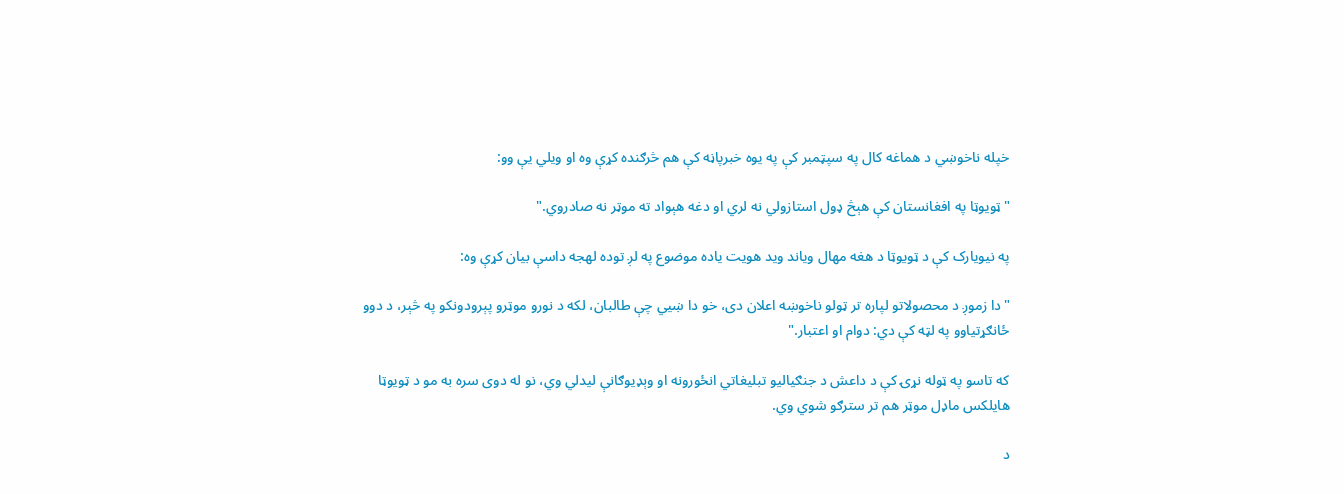خپله ناخوښي د هماغه کال په سپټمبر کې په یوه خبرپاڼه کې هم څرګنده کړې وه او ویلي یې وو:

"ټویوټا په افغانستان کې هېڅ ډول استازولي نه لري او دغه هېواد ته موټر نه صادروي."

په نیویارک کې د ټویوټا د هغه مهال ویاند وید هویت یاده موضوع په لږ توده لهجه داسې بیان کړې وه:

"دا زموږ د محصولاتو لپاره تر ټولو ناخوښه اعلان دی، خو دا ښیي چې طالبان، لکه د نورو موټرو پېرودونکو په څېر، د دوو ځانګړتیاوو په لټه کې دي: دوام او اعتبار."

که تاسو په ټوله نړۍ کې د داعش د جنګیالیو تبلیغاتي انځورونه او وېډیوګانې لیدلي وي، نو له دوی سره به مو د ټویوټا هایلکس ماډل موټر هم تر سترګو شوي وي.

د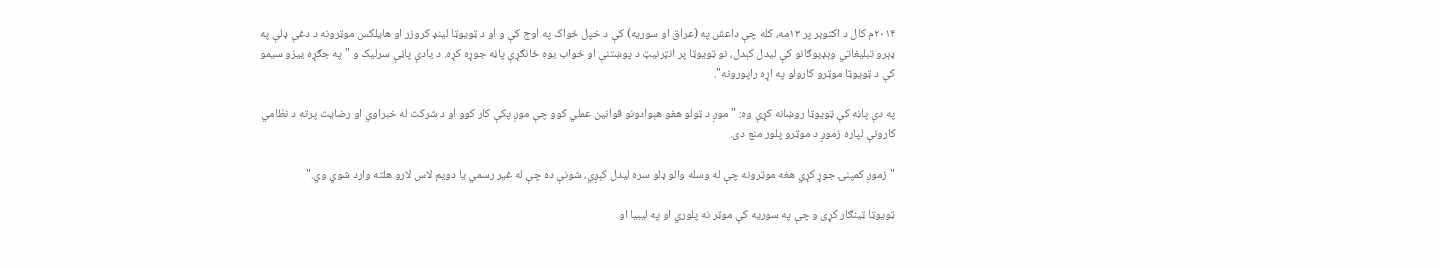۲۰۱۴م کال د اکتوبر پر ۱۳مه، کله چې داعش په (عراق او سوریه) کې د خپل ځواک په اوج کې و او د ټویوټا لینډ کروزر او هایلکس موټرونه د دغې ډلې په ډېرو تبلیغاتي وېډیوګانو کې لیدل کېدل، نو ټویوټا پر انټرنیټ د پوښتنې او ځواب یوه ځانګړې پاڼه جوړه کړه. د یادې پاڼې سرلیک و "په جګړه ییزو سیمو کې د ټویوټا موټرو کارولو په اړه راپورونه".

په دې پاڼه کې ټویوټا روښانه کړې وه: "موږ د ټولو هغو هېوادونو قوانین عملي کوو چې موږ پکې کار کوو او د شرکت له خبراوي او رضایت پرته د نظامي کارونې لپاره زموږ د موټرو پلور منع دی.

"زموږ کمپنۍ جوړ کړي هغه موټرونه چې له وسله والو ډلو سره لیدل کېږي، شونې ده چې له غیر رسمي یا دویم لاس لارو هلته وارد شوي وي."

ټویوټا ټینګار کړی و چې په سوریه کې موټر نه پلوري او په لیبیا او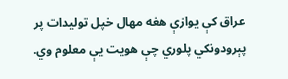عراق کې یوازې هغه مهال خپل تولیدات پر پېرودونکي پلوري چې هویت یې معلوم وي.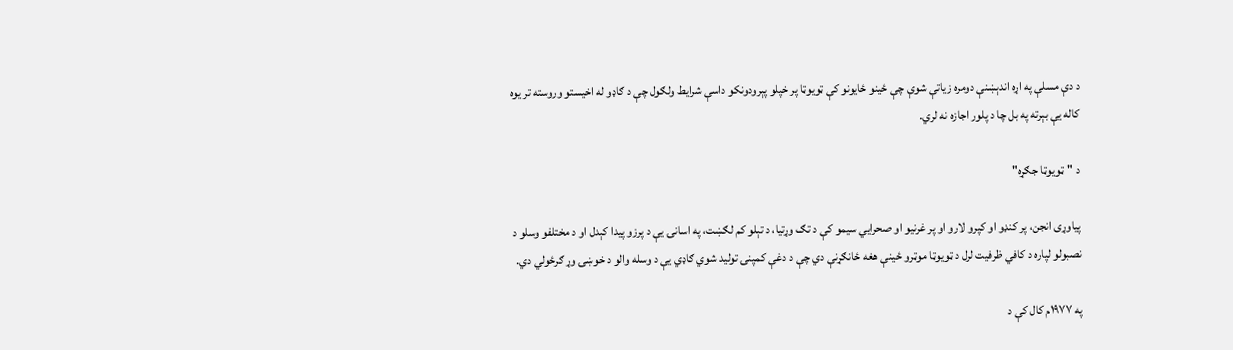د دې مسلې په اړه اندېښنې دومره زیاتې شوې چې ځینو ځایونو کې ټویوټا پر خپلو پېرودونکو داسې شرایط ولګول چې د ګاډو له اخیستو وروسته تر یوه کاله یې بېرته په بل چا د پلور اجازه نه لري.

د "ټویوټا جګړه"

پیاوړی انجن، پر کنډو او کپرو لارو او پر غرنیو او صحرايي سیمو کې د تګ وړتیا، د تېلو کم لګښت، په اسانۍ یې د پرزو پیدا کېدل او د مختلفو وسلو د نصبولو لپاره د کافي ظرفیت لرل د ټویوټا موټرو ځینې هغه ځانګړنې دي چې د دغې کمپنۍ تولید شوي ګاډي یې د وسله والو د خوښۍ وړ ګرځولي دي.

په ۱۹۷۷م کال کې د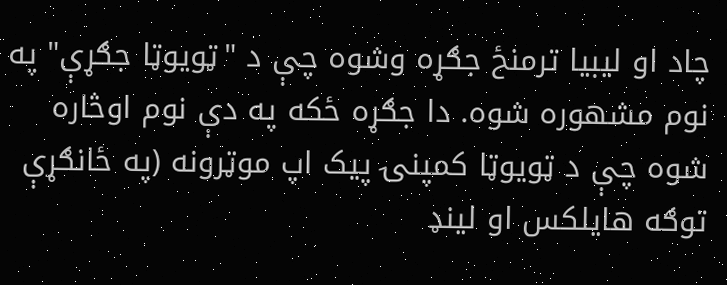چاد او لیبیا ترمنځ جګړه وشوه چې د "ټویوټا جګړې" په نوم مشهوره شوه. دا جګړه ځکه په دې نوم اوڅاره شوه چې د ټویوټا کمپنۍ پیک اپ موټرونه (په ځانګړې توګه هایلکس او لینډ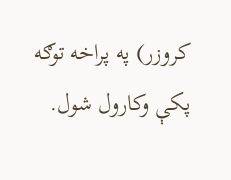کروزر) په پراخه توګه پکې وکارول شول.